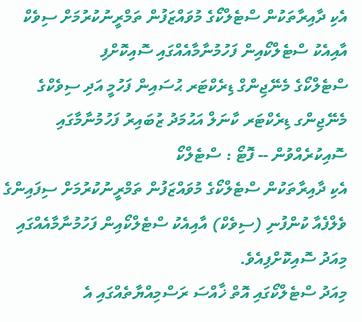އެކި ދާއިރާތަކުން ސްޓެލްކޯގެ މުވައްޒަފުން ތަމްރީނުކުރުމަށް ސިވެކް އާއިއެކު ސްޓެލްކޯއިން ފަހުމުނާމާއެއްގައި ސޮއިކޮށްފި
ސްޓެލްކޯގެ މެނޭޖިންގް ޑިރެކްޓަރ ޙުސައިން ފަހުމީ އަދި ސިވެކްގެ މެނޭޖިންގ ޑިރެކްޓަރ ކާނަލް އަޙުމަދު ޒުބައިރު ފަހުމުނާމާގައި ސޮއިކުރެއްވުން -- ފޮޓޯ : ސްޓެލްކޯ
އެކި ދާއިރާތަކުން ސްޓެލްކޯގެ މުވައްޒަފުން ތަމްރީނުކުރުމަށް ސިފައިންގެ ވެލްފެއާ ކުންފުނި (ސިވެކް) އާއިއެކު ސްޓެލްކޯއިން ފަހުމުނާމާއެއްގައި މިއަދު ސޮއިކޮށްފިއެވެ.
މިއަދު ސްޓެލްކޯގައި އޮތް ޚާއްސަ ރަސްމިއްޔާތެއްގައި އެ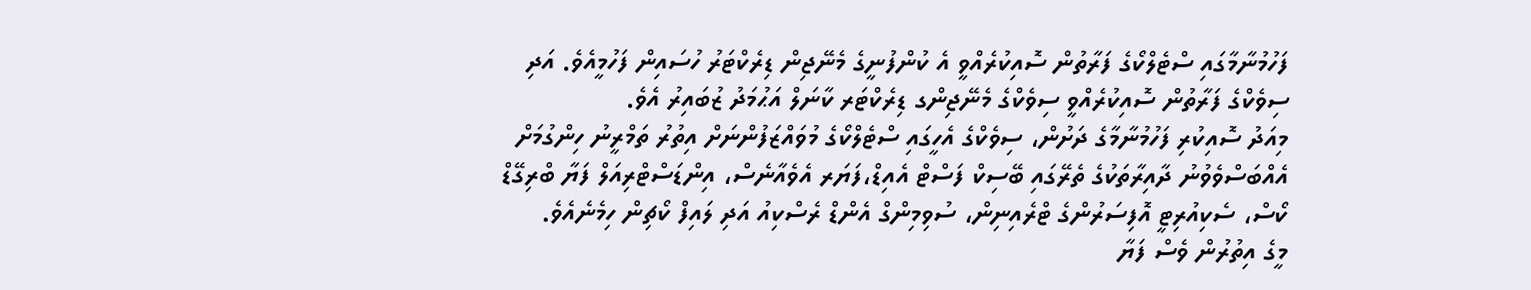ފަހުމުނާމާގައި ސްޓެލްކޯގެ ފަރާތުން ސޮއިކުރެއްވީ އެ ކުންފުނީގެ މެނޭޖިން ޑިރެކްޓަރު ހުސައިން ފަހުމީއެވެ. އަދި ސިވެކްގެ ފަރާތުން ސޮއިކުރެއްވީ ސިވެކްގެ މެނޭޖިންގ ޑިރެކްޓަރ ކާނަލް އަޙުމަދު ޒުބައިރު އެވެ.
މިއަދު ސޮއިކުރި ފަހުމުނާމާގެ ދަށުން، ސިވެކްގެ އެހީގައި ސްޓެލްކޯގެ މުވައްޒަފުންނަށް އިތުރު ތަމްރީނު ހިންގުމަށް އެއްބަސްވެވުނު ދާއިރާތަކުގެ ތެރޭގައި ބޭސިކް ފަސްޓް އެއިޑް،ފަޔަރ އެވެއާނެސް، އިންޑަސްޓްރިއަލް ފަޔާ ބްރިގޭޑް ކޯސް، ސެކިއުރިޓީ އޮފިސަރުންގެ ޓްރެއިނިން، ސުވިމިންގް އެންޑް ރެސްކިއު އަދި ލައިފް ކޯޗިން ހިމެނެއެވެ.
މީގެ އިތުރުން ވެސް ފަޔާ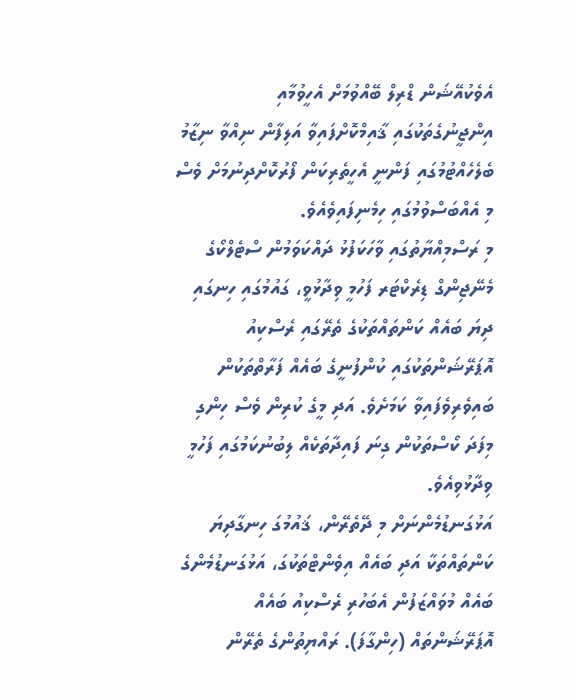އެވެކުއޭޝަން ޑްރިލް ބޭއްވުމަށް އެހީވުމާއި އިންޖީނުގެތަކުގައި ޤާއިމްކޮށްފައިވާ އަލިފާން ނިއްވާ ނިޒާމު ބެލެހެއްޓުމުގައި ފަންނީ އެހީތެރިކަން ފޯރުކޮށްދިނުމަށް ވެސް މި އެއްބަސްވުމުގައި ހިމެނިފައިވެއެވެ.
މި ރަސްމިއްޔާތުގައި ވާހަކަފުޅު ދައްކަވަމުން ސްޓެލްކޯގެ މެނޭޖިންގް ޑިރެކްޓަރ ފަހުމީ ވިދާޅުވީ، ގައުމުގައި ހިނގައި ދިޔަ ބައެއް ކަންތައްތަކުގެ ތެރޭގައި ރެސްކިއު އޮޕަރޭޝަންތަކުގައި ކުންފުނީގެ ބައެއް ފަރާތްތަކުން ބައިވެރިވެފައިވާ ކަމަށެވެ. އަދި މީގެ ކުރިން ވެސް ހިންގި މިފަދަ ކޯސްތަކުން ގިނަ ފައިދާތަކެއް ލިބުނުކަމުގައި ފަހުމީ ވިދާޅުވިއެވެ.
އަޅުގަނޑުމެންނަށް މި ދޭތެރޭން، ޤައުމުގަ ހިނގާދިޔަ ކަންތައްތަކާ އަދި ބައެއް އިވެންޓްތަކުގަ، އަޅުގަނޑުމެންގެ ބައެއް މުވައްޒަފުން އެބަހުރި ރެސްކިއު ބައެއް އޮޕަރޭޝަންތައް (ހިންގާފަ). ރައްޔިތުންގެ ތެރޭން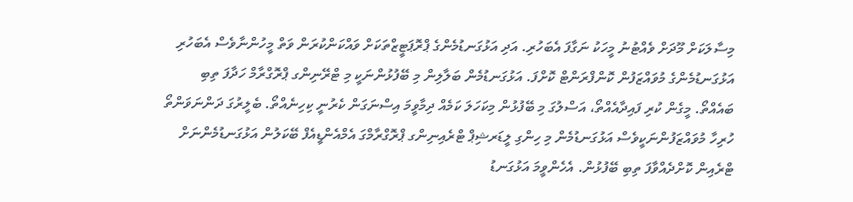މިސާލަކަށް މޫދަށް ވެއްޓުނު މީހަކު ނަގާފަ އެބަހުރި. އަދި އަޅުގަނޑުމެންގެ ޕްރޮޕަޓީޒްތަކަށް ވައްކަންކުރަން ވަތް މީހުންނާވެސް އެބަހުރި އަޅުގަނޑުމެންގެ މުވައްޒަފުން ކޮންފްރަންޓް ކޮށްފަ. އަޅުގަނޑުމެން ބަލާލިން މި ބޭފުޅުންނަކީ މި ޓްރޭނިންގ ޕްރޮގްރާމް ހަދާފަ ތިބި ބައެއްތޯ. މީގެން ކުރި ފައިދާއެއްތޯ، އަސްލުގަ މި ބޭފުޅުން މިކަހަލަ ކަމެއް ދިމާވީމަ އިސްނަގަން ކެރުނީ ކިހިނެއްތޯ. ބެލީރުގަ ދަންނަވަންތޯ ހުރިހާ މުވައްޒަފުންނަކީވެސް އަޅުގަނޑުމެން މި ހިންގި ލީޑަރޝިޕް ޓްރެއިނިންގ ޕްރޮގްރާމްގަ އެމްއެންޑީއެފް ބޭކަލުން އަޅުގަނޑުމެންނަށް ޓްރެއިން ކޮށްދެއްވާފަ ތިބި ބޭފުޅުން. އެހެންވީމަ އަޅުގަނޑު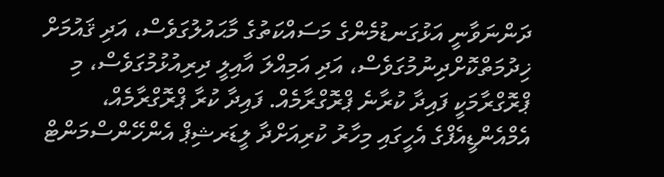ދަންނަވާނީ އަޅުގަނޑުމެންގެ މަސައްކަތުގެ މާޙައުލުގަވެސް، އަދި ޤައުމަށް ޚިދުމަތްކޮށްދިނުމުގަވެސް، އަދި އަމިއްލަ އާއިލީ ދިރިއުޅުމުގަވެސް، މި ޕްރޮގްރާމަކީ ފައިދާ ކުރާނެ ޕްރޮގްރާމެއް. ފައިދާ ކުރާ ޕްރޮގްރާމެއް،
އެމްއެންޑީއެފްގެ އެހީގައި މިހާރު ކުރިއަށްދާ ލީޑަރޝިޕް އެންހޭންސްމަންޓް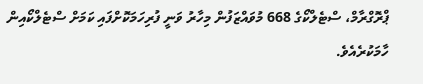ޕްރޮގްރާމް، ސްޓެލްކޯގެ 668 މުވައްޒަފުން މިހާރު ވަނީ ފުރިހަމަކޮށްފައި ކަމަށް ސްޓެލްކޯއިން ހާމަކުރެއެވެ.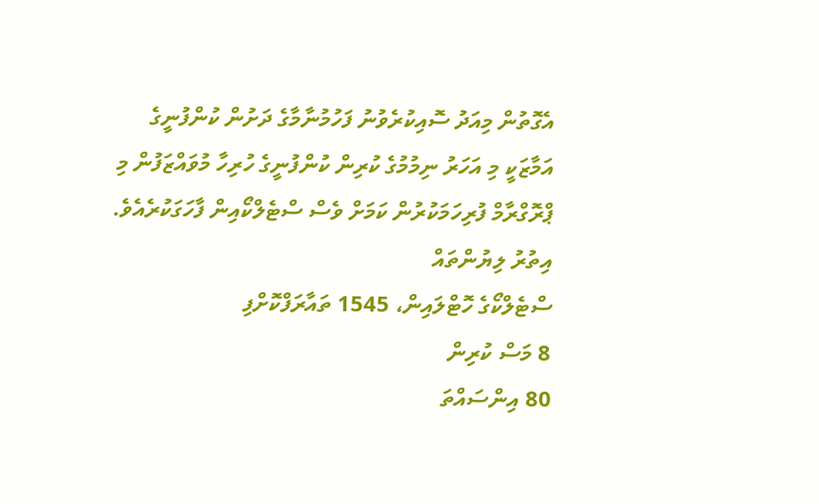އެގޮތުން މިއަދު ސޮއިކުރެވުނު ފަހުމުނާމާގެ ދަށުން ކުންފުނީގެ އަމާޒަކީ މި އަހަރު ނިމުމުގެ ކުރިން ކުންފުނީގެ ހުރިހާ މުވައްޒަފުން މި ޕްރޮގްރާމް ފުރިހަމަކުރުން ކަމަށް ވެސް ސްޓެލްކޯއިން ފާހަގަކުރެއެވެ.
އިތުރު ލިޔުންތައް
ސްޓެލްކޯގެ ހޮޓްލައިން، 1545 ތައާރަފްކޮށްފި
8 މަސް ކުރިން
80 އިންސައްތަ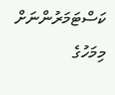ކަސްޓަމަރުންނަށް މިމަހުގެ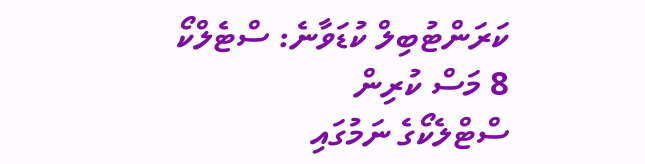ކަރަންޓުބިލް ކުޑަވާނެ: ސްޓެލްކޯ
8 މަސް ކުރިން
ސްޓްލެކޯގެ ނަމުގައި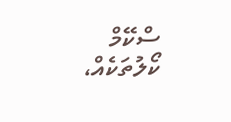ސްކޭމް ކޯލުތަކެއް،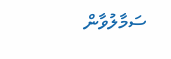ސަމާލުވާން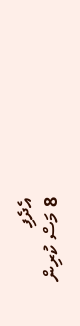އެދެފި
8 މަސް ކުރިން